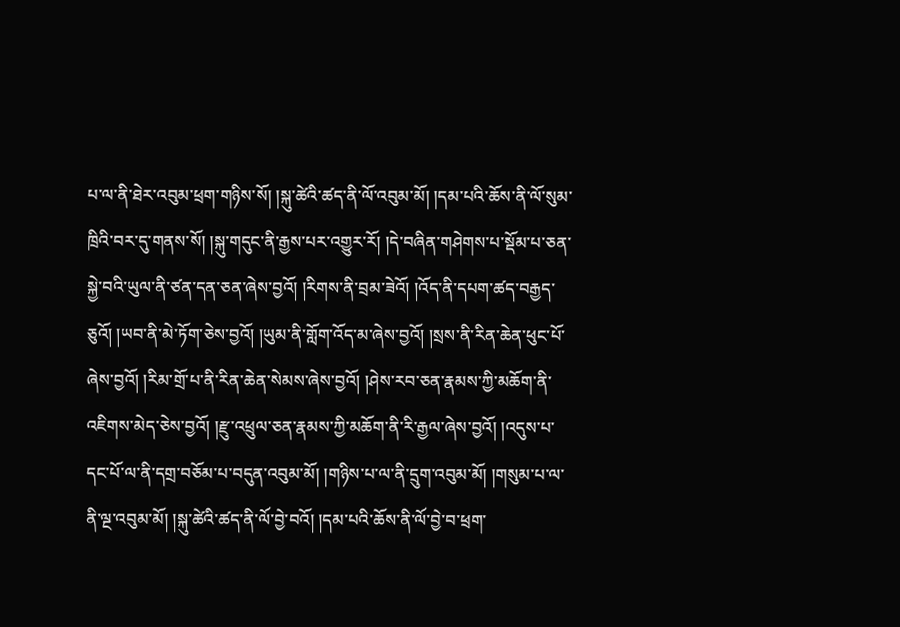པ་ལ་ནི་ཐེར་འབུམ་ཕྲག་གཉིས་སོ། །སྐུ་ཚེའི་ཚད་ནི་ལོ་འབུམ་མོ། །དམ་པའི་ཆོས་ནི་ལོ་སུམ་ཁྲིའི་བར་དུ་གནས་སོ། །སྐུ་གདུང་ནི་རྒྱས་པར་འགྱུར་རོ། །དེ་བཞིན་གཤེགས་པ་སྡོམ་པ་ཅན་སྐྱེ་བའི་ཡུལ་ནི་ཙན་དན་ཅན་ཞེས་བྱའོ། །རིགས་ནི་བྲམ་ཟེའོ། །འོད་ནི་དཔག་ཚད་བརྒྱད་ཅུའོ། །ཡབ་ནི་མེ་ཏོག་ཅེས་བྱའོ། །ཡུམ་ནི་གློག་འོད་མ་ཞེས་བྱའོ། །སྲས་ནི་རིན་ཆེན་ཕུང་པོ་ཞེས་བྱའོ། །རིམ་གྲོ་པ་ནི་རིན་ཆེན་སེམས་ཞེས་བྱའོ། །ཤེས་རབ་ཅན་རྣམས་ཀྱི་མཆོག་ནི་འཇིགས་མེད་ཅེས་བྱའོ། །རྫུ་འཕྲུལ་ཅན་རྣམས་ཀྱི་མཆོག་ནི་རི་རྒྱལ་ཞེས་བྱའོ། །འདུས་པ་དང་པོ་ལ་ནི་དགྲ་བཅོམ་པ་བདུན་འབུམ་མོ། །གཉིས་པ་ལ་ནི་དྲུག་འབུམ་མོ། །གསུམ་པ་ལ་ནི་ལྔ་འབུམ་མོ། །སྐུ་ཚེའི་ཚད་ནི་ལོ་བྱེ་བའོ། །དམ་པའི་ཆོས་ནི་ལོ་བྱེ་བ་ཕྲག་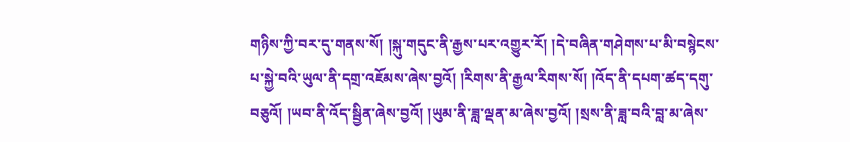གཉིས་ཀྱི་བར་དུ་གནས་སོ། །སྐུ་གདུང་ནི་རྒྱས་པར་འགྱུར་རོ། །དེ་བཞིན་གཤེགས་པ་མི་བསྙེངས་པ་སྐྱེ་བའི་ཡུལ་ནི་དགྲ་འཇོམས་ཞེས་བྱའོ། །རིགས་ནི་རྒྱལ་རིགས་སོ། །འོད་ནི་དཔག་ཚད་དགུ་བཅུའོ། །ཡབ་ནི་འོད་སྦྱིན་ཞེས་བྱའོ། །ཡུམ་ནི་ཟླ་ལྡན་མ་ཞེས་བྱའོ། །སྲས་ནི་ཟླ་བའི་བླ་མ་ཞེས་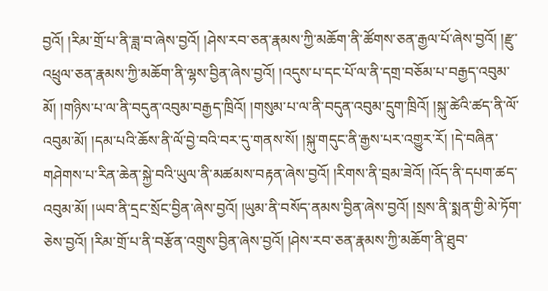བྱའོ། །རིམ་གྲོ་པ་ནི་ཟླ་བ་ཞེས་བྱའོ། །ཤེས་རབ་ཅན་རྣམས་ཀྱི་མཆོག་ནི་ཚོགས་ཅན་རྒྱལ་པོ་ཞེས་བྱའོ། །རྫུ་འཕྲུལ་ཅན་རྣམས་ཀྱི་མཆོག་ནི་ལྷས་བྱིན་ཞེས་བྱའོ། །འདུས་པ་དང་པོ་ལ་ནི་དགྲ་བཅོམ་པ་བརྒྱད་འབུམ་མོ། །གཉིས་པ་ལ་ནི་བདུན་འབུམ་བརྒྱད་ཁྲིའོ། །གསུམ་པ་ལ་ནི་བདུན་འབུམ་དྲུག་ཁྲིའོ། །སྐུ་ཚེའི་ཚད་ནི་ལོ་འབུམ་མོ། །དམ་པའི་ཆོས་ནི་ལོ་བྱེ་བའི་བར་དུ་གནས་སོ། །སྐུ་གདུང་ནི་རྒྱས་པར་འགྱུར་རོ། །དེ་བཞིན་གཤེགས་པ་རིན་ཆེན་སྐྱེ་བའི་ཡུལ་ནི་མཚམས་བརྟན་ཞེས་བྱའོ། །རིགས་ནི་བྲམ་ཟེའོ། །འོད་ནི་དཔག་ཚད་འབུམ་མོ། །ཡབ་ནི་དྲང་སྲོང་བྱིན་ཞེས་བྱའོ། །ཡུམ་ནི་བསོད་ནམས་བྱིན་ཞེས་བྱའོ། །སྲས་ནི་སྨན་གྱི་མེ་ཏོག་ཅེས་བྱའོ། །རིམ་གྲོ་པ་ནི་བརྩོན་འགྲུས་བྱིན་ཞེས་བྱའོ། །ཤེས་རབ་ཅན་རྣམས་ཀྱི་མཆོག་ནི་ཐུབ་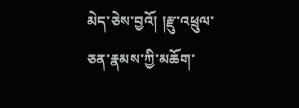མེད་ཅེས་བྱའོ། །རྫུ་འཕྲུལ་ཅན་རྣམས་ཀྱི་མཆོག་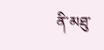ནི་མཐུ་